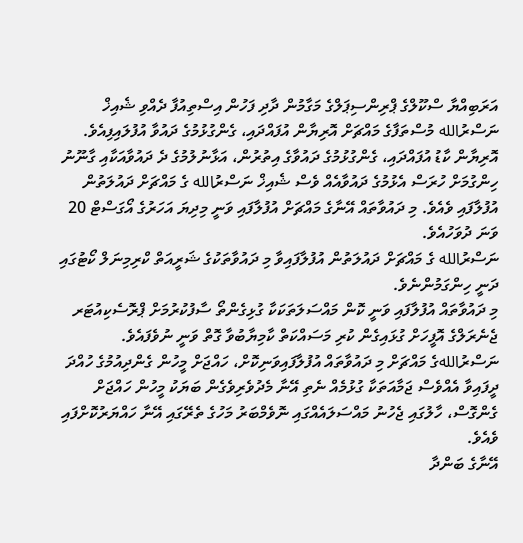އަރަބިއްޔާ ސްކޫލްގެ ޕްރިންސިޕަލްގެ މަގާމުން ދާދި ފަހުން އިސްތިއުފާ ދެއްވި ޝެއިޚް ނަސްރުالله މުސްތަފާގެ މައްޗަށް އޮރިޔާން އުފައްދައި، ގެންގުޅުމުގެ ދައުވާ އުފުލައިފިއެވެ.
އޮރިޔާން ކާޑު އުފައްދައި، ގެންގުޅުމުގެ ދައުވާގެ އިތުރުން، އަޅާނުލުމުގެ ދެ ދައުވާއަކާއި ގާނޫނު ހިންގުމަށް ހުރަސް އެޅުމުގެ ދައުވާއެއް ވެސް ޝެއިޚް ނަސްރުالله ގެ މައްޗަށް ދައުލަތުން އުފުލާފައި ވެއެވެ. މި ދައުވާތައް އޭނާގެ މައްޗަށް އުފުލާފައި ވަނީ މިދިޔަ އަހަރުގެ އޯގަސްޓް 20 ވަނަ ދުވަހުއެވެ.
ނަސްރުالله ގެ މައްޗަށް ދައުލަތުން އުފުލާފައިވާ މި ދައުވާތަކުގެ ޝަރީއަތް ކްރިމިނަލް ކޯޓުގައި ދަނީ ހިންގަމުންނެވެ.
މި ދައުވާތައް އުފުލާފައި ވަނީ ކޮން މައްސަލަތަކަކާ ގުޅިގެންތޯ ސާފުކުރުމަށް ޕްރޮސެކިއުޓަރ ޖެނެރަލްގެ އޮފީހަށް ގުޅައިގެން ކުރި މަސައްކަތް ކާމިޔާބުވާ ގޮތް ވަނީ ނުވެފައެވެ.
ނަސްރުاللهގެ މައްޗަށް މި ދައުވާތައް އުފުލާފައިވަނިކޮށް، ހައްޖަށް މީހުން ގެންދިއުމުގެ ހުއްދަ ދީފައިވާ އެއްވެސް ޖަމާއަތަކާ ގުޅުމެއް ނެތި އޭނާ މެދުވެރިވެގެން ބަޔަކު މީހުން ހައްޖަށް ގެންގޮސް، ހާލުގައި ޖެހުނު މައްސަލައެއްގައި ނޮވެމްބަރު މަހުގެ ތެރޭގައި އޭނާ ހައްޔަރުކޮށްފައި ވެއެވެ.
އޭނާގެ ބަންދާ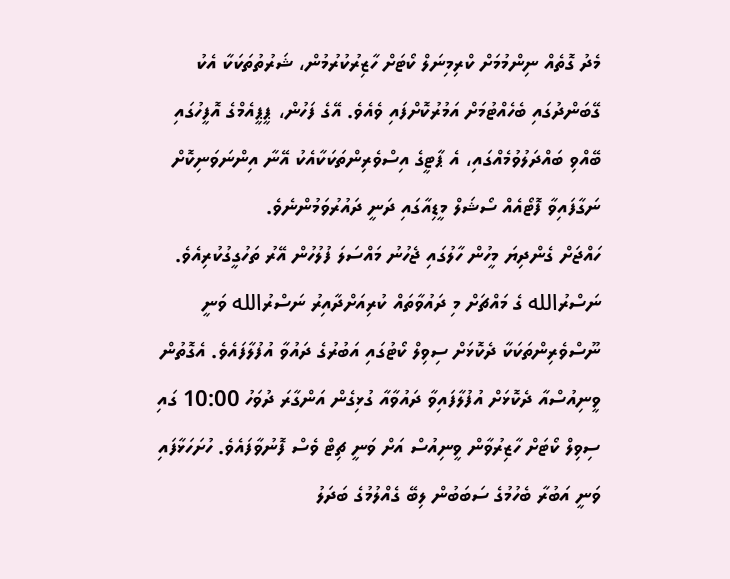މެދު ގޮތެއް ނިންމުމަށް ކްރިމިނަލް ކޯޓަށް ހާޒިރުކުރުމުން، ޝަރުތުތަކަކާ އެކު ގޭބަންދުގައި ބެހެއްޓުމަށް އަމުރުކޮށްފައި ވެއެވެ. އޭގެ ފަހުން، ޕީޕީއެމްގެ އޮފީހުގައި ބޭއްވި ބައްދަލުވުމެއްގައި، އެ ޕާޓީގެ އިސްވެރިންތަކަކާއެކު އޭނާ އިންނަވަނިކޮށް ނަގާފައިވާ ފޮޓޯއެއް ސޯޝަލް މީޑިއާގައި ދަނީ ދައުރުވަމުންނެވެ.
ހައްޖަށް ގެންދިޔަ މީހުން ހާލުގައި ޖެހުނު މައްސަލަ ފުލުހުން އޭރު ތަހުގީގުކުރިއެވެ.
ނަސްރުالله ގެ މައްޗަށް މި ދައުވާތައް ކުރިއަށްދާއިރު ނަސްރުالله ވަނީ ނޫސްވެރިންތަކަކާ ދެކޮޅަށް ސިވިލް ކޯޓުގައި އަބުރުގެ ދައުވާ އުފުލާފައެވެ. އެގޮތުން ވީނިއުސްއާ ދެކޮޅަށް އުފުލާފައިވާ ދައުވާއާ ގުޅިގެން އަންގާރަ ދުވަހު 10:00 ގައި ސިވިލް ކޯޓަށް ހާޒިރުވާން ވީނިއުސް އަށް ވަނީ ޗިޓް ވެސް ފޮނުވާފައެވެ. ހުށަހަޅާފައި ވަނީ އަބުރާ ބެހުމުގެ ސަބަބުން ލިބޭ ގެއްލުމުގެ ބަދަލު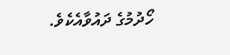ހޯދުމުގެ ދައުވާއެކެވެ.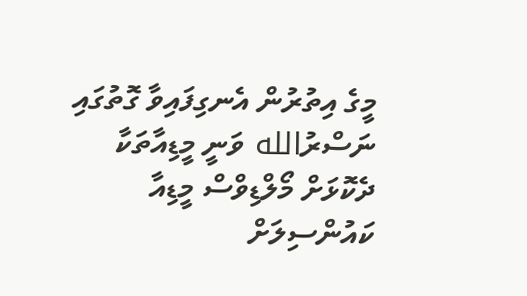މީގެ އިތުރުން އެނގިފައިވާ ގޮތުގައި ނަސްރުالله ވަނީ މީޑިއާތަކާ ދެކޮޅަށް މޯލްޑިވްސް މީޑިއާ ކައުންސިލަށް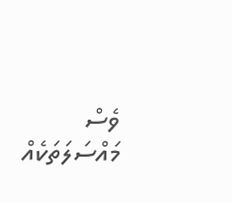ވެސް މައްސަލަތަކެއް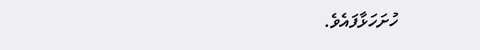ހުށަހަޅާފައެވެ.